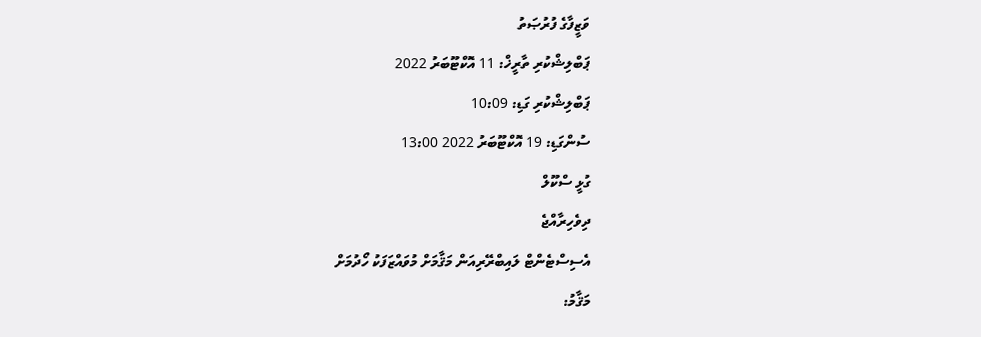ވަޒީފާގެ ފުރުޞަތު
ޕަބްލިޝްކުރި ތާރީޚް: 11 އޮކްޓޫބަރު 2022
ޕަބްލިޝްކުރި ގަޑި: 10:09
ސުންގަޑި: 19 އޮކްޓޫބަރު 2022 13:00
ގުޅީ ސްކޫލް
ދިވެހިރާއްޖެ
އެސިސްޓެންޓް ލައިބްރޭރިއަން މަޤާމަށް މުވައްޒަފަކު ހޯދުމަށް
މަޤާމު: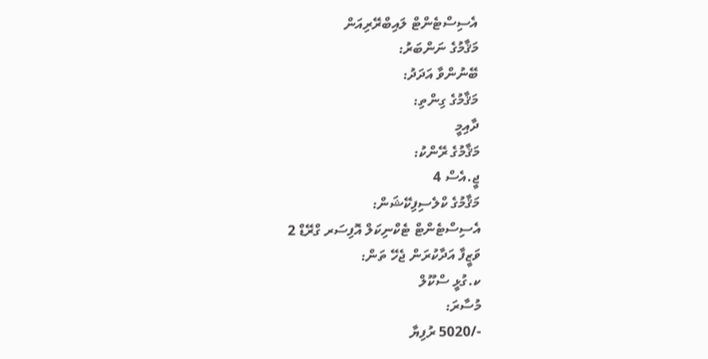އެސިސްޓެންޓް ލައިބްރޭރިއަން
މަޤާމުގެ ނަންބަރު:
ބޭނުންވާ އަދަދު:
މަޤާމުގެ ގިންތި:
ދާއިމީ
މަޤާމުގެ ރޭންކު:
ޖީ.އެސް 4
މަޤާމުގެ ކްލެސިފިކޭޝަން:
އެސިސްޓެންޓް ޓެކްނިކަލް އޮފިސަރ ގްރޭޑް 2
ވަޒީފާ އަދާކުރަން ޖެހޭ ތަން:
ކ.ގުޅީ ސްކޫލް
މުސާރަ:
-/5020 ރުފިޔާ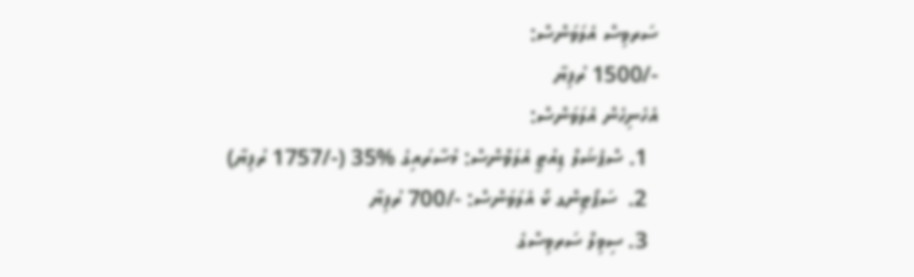ސަރވިސް އެލަވަންސް:
-/1500 ރުފިޔާ
އެހެނިހެން އެލަވަންސް:
  1. ސްޕެޝަލް ޑިއުޓީ އެލަވްންސް: މުސާރައިގެ %35 (-/1757 ރުފިޔާ)
  2.  ސަޕޯޓިންގ ކޯ އެލަވަންސް: -/700 ރުފިޔާ
  3. ސިވިލް ސަރވިސްގެ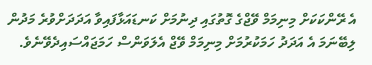އެ ރޭންކަކަށް މިނިމަމް ވޭޖްގެ ގޮތުގައި ދިނުމަށް ކަނޑައަޅާފައިވާ އަދަދަށްވުރެ މަދުން ލިބޭނަމަ އެ އަދަދު ހަމަކުރުމަށް މިނިމަމް ވޭޖް އެލަވަންސް ހަމަޖައްސައިދެވޭނެވެ.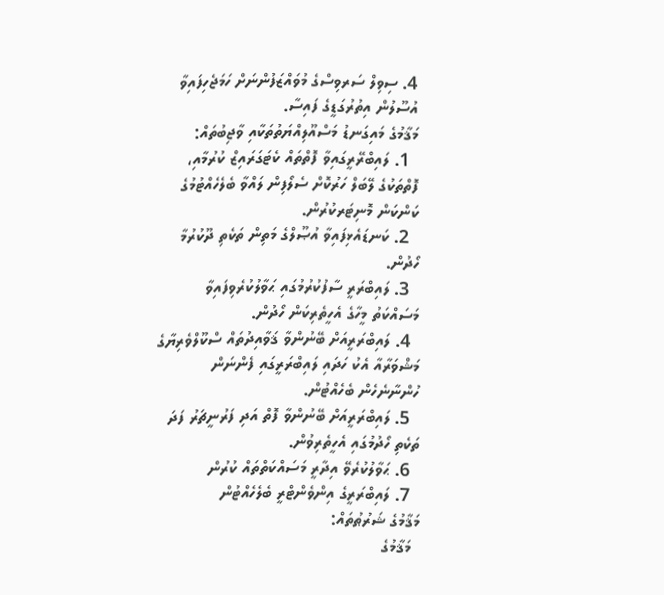4. ސިވިލް ސަރވިސްގެ މުވައްޒަފުންނަށް ހަމަޖެހިފައިވާ އުސޫލުން އިތުރުގަޑީގެ ފައިސާ.
މަޤާމުގެ މައިގަނޑު މަސްއޫލިއްޔަތުތަކާއި ވާޖިބުތައް:
  1. ލައިބްރޭރީގައިވާ ފޮތްތައް ކެޓަގަރައިޒް ކުރުމާއި، ފޮތްތަކުގެ ލޭބަލް ހަރުކޮށް ސެލޯފިން ލައްވާ ބެލެހެއްޓުމުގެ ކަންކަން މޮނިޓަރކުރުން.
  2. ކަނޑައެޅިފައިވާ އުޞޫލްގެ މަތިން ތަކެތި ދޫކުރުމާ ހޯދުން.
  3. ލައިބްރަރީ ސާފުކުރުމުގައި ޙަވާލުކުރެވިފައިވާ މަސައްކަތު މީހާގެ އެހީތެރިކަން ހޯދުން.
  4. ލައިބްރަރީއަށް ބޭނުންވާ ޤަވާއިދުތައް ސްކޫލްވެރިޔާގެ މަޝްވަރާއާ އެކު ހަދައި ލައިބްރަރީގައި ފެންނަން ހުންނާނެހެން ބެހެއްޓުން.
  5. ލައިބްރަރީއަށް ބޭނުންވާ ފޮތް އަދި ފަރުނީޗަރު ފަދަ ތަކެތި ހޯދުމުގައި އެހީތެރިވުން.
  6. ޙަވާލުކުރެވޭ އިދާރީ މަސައްކަތްތައް ކުރުން
  7. ލައިބްރަރީގެ އިންވެންޓްރީ ބެލެހެއްޓުން
މަޤާމުގެ ޝަރުޠުތައް:
  މަޤާމުގެ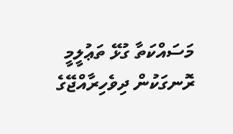މަސައްކަތާ ގުޅޭ ތަޢުލީމީ ރޮނގަކުން ދިވެހިރާއްޖޭގެ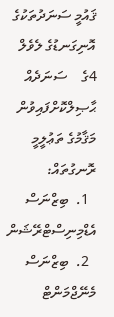ޤައުމީ ސަނަދުތަކުގެ އޮނިގަނޑުގެ ލެވެލް 4ގެ    ސަނަދެއް ޙާޞިލްކޮށްފައިވުން
މަޤާމުގެ ތަޢުލީމީ ރޮނގުތައް:
  1.  ބިޒްނަސް އެޑްމިނިސްޓްރޭޝަން
  2.  ބިޒްނަސް މެނޭޖްމަންޓް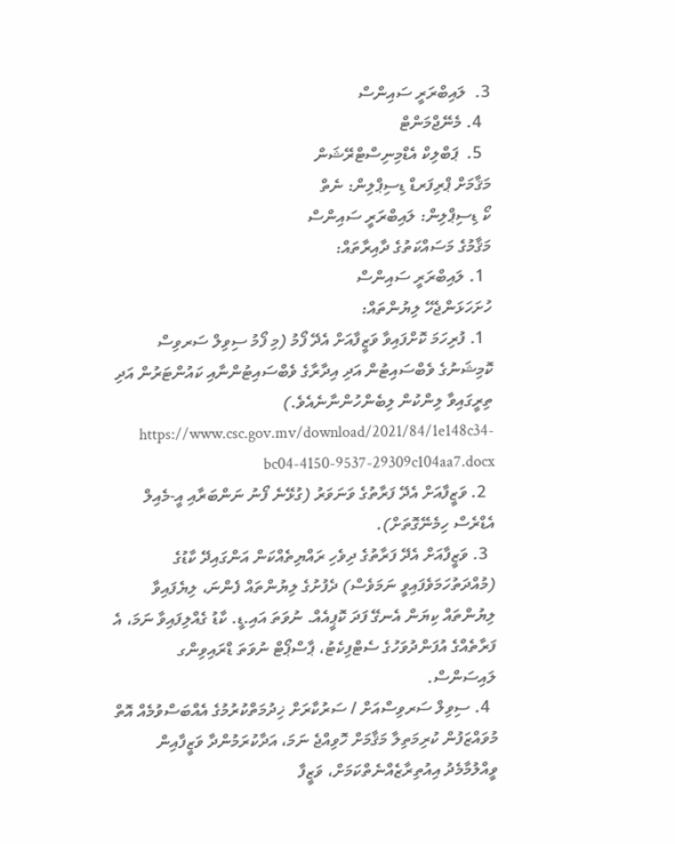3.  ލައިބްރަރީ ސައިންސް
  4. މެނޭޖްމަންޓް
  5.  ޕަބްލިކް އެޑްމިނިސްޓްރޭޝަން
މަޤާމަށް ޕްރިފަރޑް ޑިސިޕްލިން: ނެތް
ކޯ ޑިސިޕްލިން: ލައިބްރަރީ ސައިންސް
މަޤާމުގެ މަސައްކަތުގެ ދާއިރާތައް:
  1. ލައިބްރަރީ ސައިންސް
ހުށަހަޅަންޖެހޭ ލިޔުންތައް:
  1. ފުރިހަމަ ކޮށްފައިވާ ވަޒީފާއަށް އެދޭ ފޯމު (މި ފޯމު ސިވިލް ސަރވިސް ކޮމިޝަނުގެ ވެބްސައިޓުން އަދި އިދާރާގެ ވެބްސައިޓުންނާއި ކައުންޓަރުން އަދި ތިރީގައިވާ ލިންކުން ލިބެންހުންނާނެއެވެ.)  https://www.csc.gov.mv/download/2021/84/1e148c34-bc04-4150-9537-29309c104aa7.docx
  2. ވަޒީފާއަށް އެދޭ ފަރާތުގެ ވަނަވަރު (ގުޅޭނެ ފޯނު ނަންބަރާއި އީ-މެއިލް އެޑްރެސް ހިމެނޭގޮތަށް).
  3. ވަޒީފާއަށް އެދޭ ފަރާތުގެ ދިވެހި ރައްޔިތެއްކަން އަންގައިދޭ ކާޑުގެ (މުއްދަތުހަމަވެފައިވީ ނަމަވެސް) ދެފުށުގެ ލިޔުންތައް ފެންނަ، ލިޔެފައިވާ ލިޔުންތައް ކިޔަން އެނގޭ ފަދަ ކޮޕީއެއް. ނުވަތަ އައި.ޑީ. ކާޑު ގެއްލިފައިވާ ނަމަ، އެ ފަރާތެއްގެ އުފަންދުވަހުގެ ސެޓްފިކެޓު، ޕާސްޕޯޓް ނުވަތަ ޑްރައިވިންގ ލައިސަންސް.
  4. ސިވިލް ސަރވިސްއަށް / ސަރުކާރަށް ޚިދުމަތްކުރުމުގެ އެއްބަސްވުމެއް އޮތް މުވައްޒަފުން ކުރިމަތިލާ މަޤާމަށް ހޮވިއްޖެ ނަމަ، އަދާކުރަމުންދާ ވަޒީފާއިން ވީއްލުމާމެދު އިއުތިރާޒެއްނެތްކަމަށް، ވަޒީފާ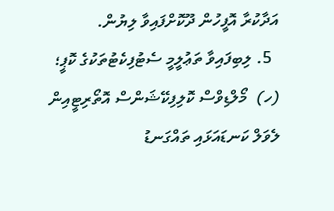އަދާކުރާ އޮފީހުން ދޫކޮށްފައިވާ ލިޔުން.
  5. ލިބިފައިވާ ތަޢުލީމީ ސެޓުފިކެޓުތަކުގެ ކޮޕީ؛
(ހ)  މޯލްޑިވްސް ކޮލިފިކޭޝަންސް އޮތޯރިޓީއިން ލެވަލް ކަނޑައަޅައި ތައްގަނޑު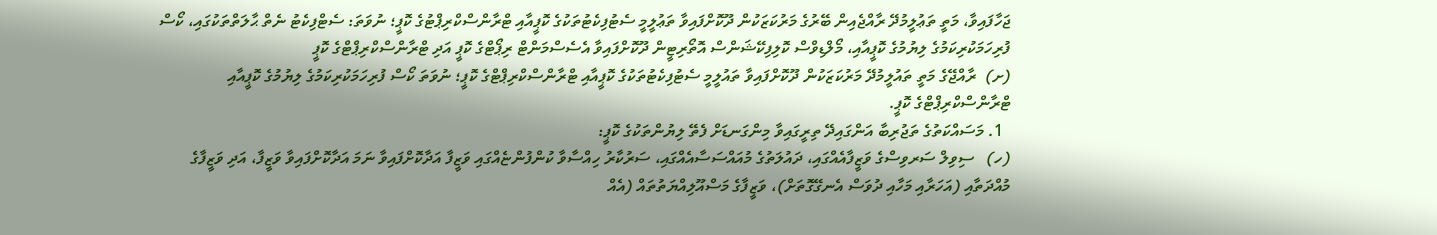ޖަހާފައިވާ، މަތީ ތަޢުލީމުދޭ ރާއްޖެއިން ބޭރުގެ މަރުކަޒަކުން ދޫކޮށްފައިވާ ތަޢުލީމީ ސެޓުފިކެޓުތަކުގެ ކޮޕީއާއި ޓްރާންސްކްރިޕްޓުގެ ކޮޕީ؛ ނުވަތަ: ސެޓްފިކެޓު ނެތް ޙާލަތްތަކުގައި، ކޯސް ފުރިހަމަކުރިކަމުގެ ލިޔުމުގެ ކޮޕީއާއި، މޯލްޑިވްސް ކޮލިފިކޭޝަންސް އޮތޯރިޓީން ދޫކޮށްފައިވާ އެސެސްމަންޓް ރިޕޯޓްގެ ކޮޕީ އަދި ޓްރާންސްކްރިޕްޓްގެ ކޮޕީ
(ށ)  ރާއްޖޭގެ މަތީ ތައުލީމުދޭ މަރުކަޒަކުން ދޫކޮށްފައިވާ ތައުލީމީ ސެޓުފިކެޓުތަކުގެ ކޮޕީއާއި ޓްރާންސްކްރިޕްޓްގެ ކޮޕީ؛ ނުވަތަ ކޯސް ފުރިހަމަކުރިކަމުގެ ލިޔުމުގެ ކޮޕީއާއި ޓްރާންސްކްރިޕްޓްގެ ކޮޕީ.
  1. މަސައްކަތުގެ ތަޖުރިބާ އަންގައިދޭ ތިރީގައިވާ މިންގަނޑަށް ފެތޭ ލިޔުންތަކުގެ ކޮޕީ:
(ހ)   ސިވިލް ސަރވިސްގެ ވަޒީފާއެއްގައި، ދައުލަތުގެ މުއައްސަސާއެއްގައި، ސަރުކާރު ހިއްސާވާ ކުންފުންޏެއްގައި ވަޒީފާ އަދާކޮށްފައިވާ ނަމަ އަދާކޮށްފައިވާ ވަޒީފާ، އަދި ވަޒީފާގެ މުއްދަތާއި (އަހަރާއި މަހާއި ދުވަސް އެނގޭގޮތަށް)، ވަޒީފާގެ މަސްއޫލިއްޔަތުތައް (އެއް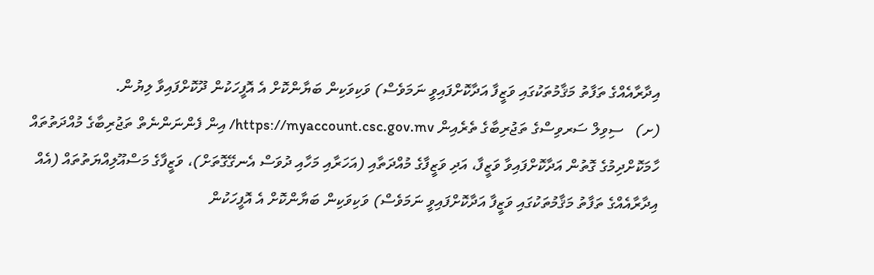އިދާރާއެއްގެ ތަފާތު މަޤާމުތަކުގައި ވަޒީފާ އަދާކޮށްފައިވީ ނަމަވެސް) ވަކިވަކިން ބަޔާންކޮށް އެ އޮފީހަކުން ދޫކޮށްފައިވާ ލިޔުން.
(ށ)   ސިވިލް ސަރވިސްގެ ތަޖުރިބާގެ ތެރެއިން https://myaccount.csc.gov.mv/ އިން ފެންނަންނެތް ތަޖުރިބާގެ މުއްދަތުތައް ހާމަކޮށްދިމުގެ ގޮތުން އަދާކޮށްފައިވާ ވަޒީފާ، އަދި ވަޒީފާގެ މުއްދަތާއި (އަހަރާއި މަހާއި ދުވަސް އެނގޭގޮތަށް)، ވަޒީފާގެ މަސްއޫލިއްޔަތުތައް (އެއް އިދާރާއެއްގެ ތަފާތު މަޤާމުތަކުގައި ވަޒީފާ އަދާކޮށްފައިވީ ނަމަވެސް) ވަކިވަކިން ބަޔާންކޮށް އެ އޮފީހަކުން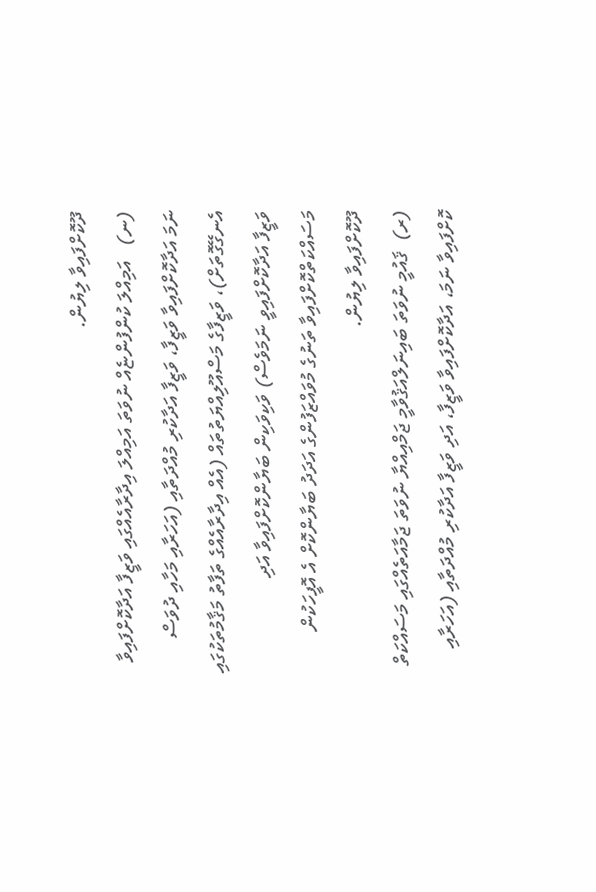ދޫކޮށްފައިވާ ލިޔުން.
(ނ)   އަމިއްލަ ކުންފުންޏެއް ނުވަތަ އަމިއްލަ އިދާރާއެއްގައި ވަޒީފާ އަދާކޮށްފައިވާ ނަމަ އަދާކޮށްފައިވާ ވަޒީފާ، ވަޒީފާ އަދާކުރި މުއްދަތާއި (އަހަރާއި މަހާއި ދުވަސް އެނގޭގޮތަށް)، ވަޒީފާގެ މަސްއޫލިއްޔަތުތައް (އެއް އިދާރާއެއްގެ ތަފާތު މަޤާމުތަކުގައި ވަޒީފާ އަދާކޮށްފައިވީ ނަމަވެސް) ވަކިވަކިން ބަޔާންކޮށްފައިވާ އަދި މަސައްކަތްކޮށްފައިވާ ތަނުގެ މުވައްޒަފުންގެ އަދަދު ބަޔާންކޮށް އެ އޮފީހަކުން ދޫކޮށްފައިވާ ލިޔުން.
(ރ)  ޤައުމީ ނުވަތަ ބައިނަލްއަޤުވާމީ ޖަމްއިއްޔާ ނުވަތަ ޖަމާއަތެއްގައި މަސައްކަތް ކޮށްފައިވާ ނަމަ، އަދާކޮށްފައިވާ ވަޒީފާ، އަދި ވަޒީފާ އަދާކުރި މުއްދަތާއި (އަހަރާއި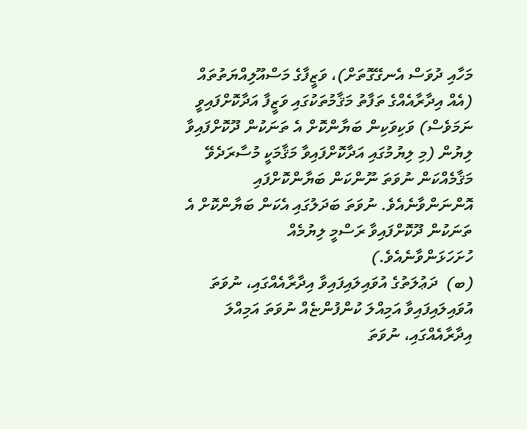މަހާއި ދުވަސް އެނގޭގޮތަށް)، ވަޒީފާގެ މަސްއޫލިއްޔަތުތައް (އެއް އިދާރާއެއްގެ ތަފާތު މަޤާމުތަކުގައި ވަޒީފާ އަދާކޮށްފައިވީ ނަމަވެސް) ވަކިވަކިން ބަޔާންކޮށް އެ ތަނަކުން ދޫކޮށްފައިވާ ލިޔުން (މި ލިޔުމުގައި އަދާކޮށްފައިވާ މަޤާމަކީ މުސާރަދެވޭ މަޤާމެއްކަން ނުވަތަ ނޫންކަން ބަޔާންކޮށްފައި އޮންނަންވާނެއެވެ. ނުވަތަ ބަދަލުގައި އެކަން ބަޔާންކޮށް އެ ތަނަކުން ދޫކޮށްފައިވާ ރަސްމީ ލިޔުމެއް ހުށަހަޅަންވާނެއެވެ.)
(ބ)  ދަޢުލަތުގެ އުވައިލައިފައިވާ އިދާރާއެއްގައި، ނުވަތަ އުވައިލައިފައިވާ އަމިއްލަ ކުންފުންޏެއް ނުވަތަ އަމިއްލަ އިދާރާއެއްގައި، ނުވަތަ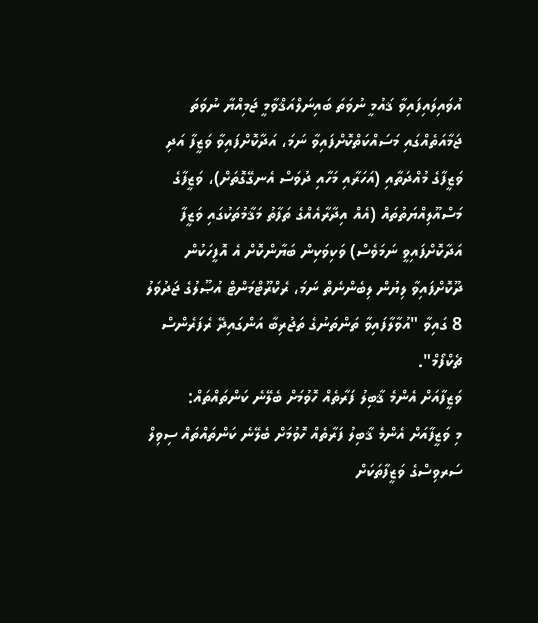އުވައިލައިފައިވާ ޤައުމީ ނުވަތަ ބައިނަލްއަޤްވާމީ ޖަމިއްޔާ ނުވަތަ ޖަމާއަތެއްގައި މަސައްކަތްކޮށްފައިވާ ނަމަ، އަދާކޮށްފައިވާ ވަޒީފާ އަދި ވަޒީފާގެ މުއްދަތާއި (އަހަރާއި މަހާއި ދުވަސް އެނގޭގޮތަށް)، ވަޒީފާގެ މަސްއޫލިއްޔަތުތައް (އެއް އިދާރާއެއްގެ ތަފާތު މަޤާމުތަކުގައި ވަޒީފާ އަދާކޮށްފައިވީ ނަމަވެސް) ވަކިވަކިން ބަޔާންކޮށް އެ އޮފީހަކުން ދޫކޮށްފައިވާ ލިޔުން ލިބެންނެތް ނަމަ، ރެކްރޫޓްމަންޓް އުޞޫލުގެ ޖަދުވަލު 8 ގައިވާ "އުވާލާފައިވާ ތަންތަނުގެ ތަޖުރިބާ އަންގައިދޭ ރެފަރެންސް ޗެކްފޯމް".
ވަޒީފާއަށް އެންމެ ޤާބިލު ފަރާތެއް ހޮވުމަށް ބެލޭނެ ކަންތައްތައް:
މި ވަޒީފާއަށް އެންމެ ޤާބިލު ފަރާތެއް ހޮވުމަށް ބެލޭނެ ކަންތައްތައް ސިވިލް ސަރވިސްގެ ވަޒީފާތަކަށް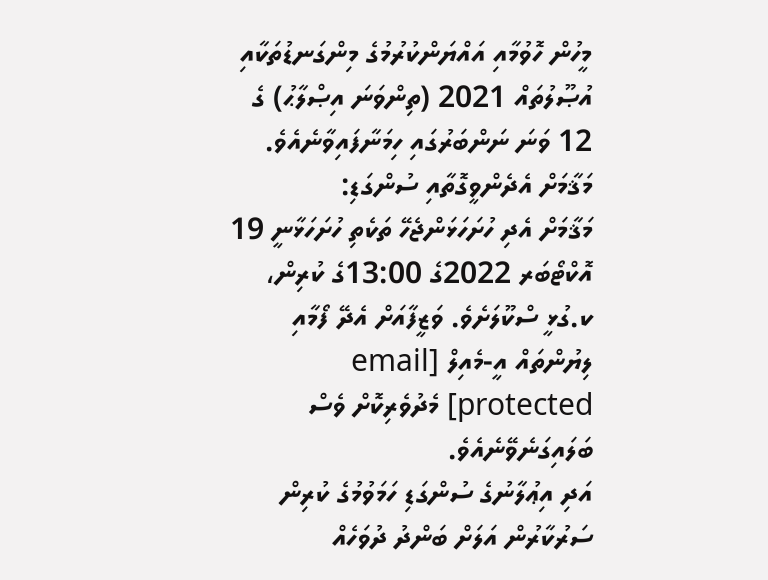މީހުން ހޮވުމާއި އައްޔަންކުރުމުގެ މިންގަނޑުތަކާއި އުޞޫލުތައް 2021 (ތިންވަނަ އިޞްލާޙު) ގެ 12 ވަނަ ނަންބަރުގައި ހިމަނާފައިވާނެއެވެ.
މަޤާމަށް އެދެންވީގޮތާއި ސުންގަޑި:
މަޤާމަށް އެދި ހުށަހަޅަންޖެހޭ ތަކެތި ހުށަހަޅާނީ 19 އޮކްޓޯބަރ 2022ގެ 13:00ގެ ކުރިން، ކ.ގުޅީ ސްކޫލަށެވެ. ވަޒީފާއަށް އެދޭ ފޯމާއި ލިޔުންތައް އީ-މެއިލް [email protected] މެދުވެރިކޮށް ވެސް ބަލައިގަނެވޭނެއެވެ.
އަދި އިޢުލާނުގެ ސުންގަޑި ހަމަވުމުގެ ކުރިން ސަރުކާރުން އަލަށް ބަންދު ދުވަހެއް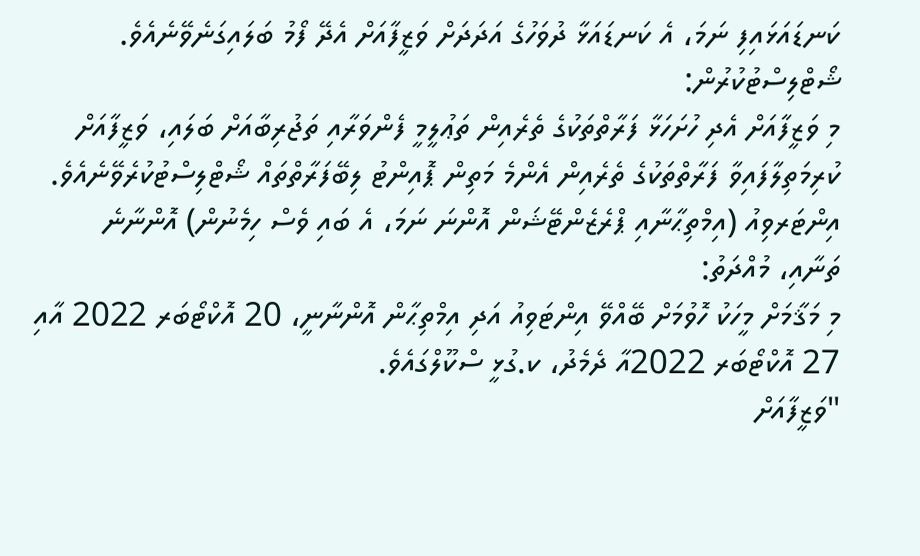ކަނޑައަޅައިފި ނަމަ، އެ ކަނޑައަޅާ ދުވަހުގެ އަދަދަށް ވަޒީފާއަށް އެދޭ ފޯމު ބަލައިގަނެވޭނެއެވެ.
ޝޯޓްލިސްޓުކުރުން:
މި ވަޒީފާއަށް އެދި ހުށަހަޅާ ފަރާތްތަކުގެ ތެރެއިން ތަޢުލީމީ ފެންވަރާއި ތަޖުރިބާއަށް ބަލައި، ވަޒީފާއަށް ކުރިމަތިލާފައިވާ ފަރާތްތަކުގެ ތެރެއިން އެންމެ މަތިން ޕޮއިންޓު ލިބޭފަރާތްތައް ޝޯޓްލިސްޓުކުރެވޭނެއެވެ.
އިންޓަރވިއު (އިމްތިޙާނާއި ޕްރެޒެންޓޭޝަން އޮންނަ ނަމަ، އެ ބައި ވެސް ހިމެނުން) އޮންނާނެ ތަނާއި، މުއްދަތު:
މި މަޤާމަށް މީހަކު ހޮވުމަށް ބޭއްވޭ އިންޓަވިއު އަދި އިމްތިޙާން އޮންނާނީ، 20 އޮކްޓޯބަރ 2022 އާއި 27 އޮކްޓޯބަރ 2022އާ ދެމެދު، ކ.ގުޅީ ސްކޫލްގައެވެ.
"ވަޒީފާއަށް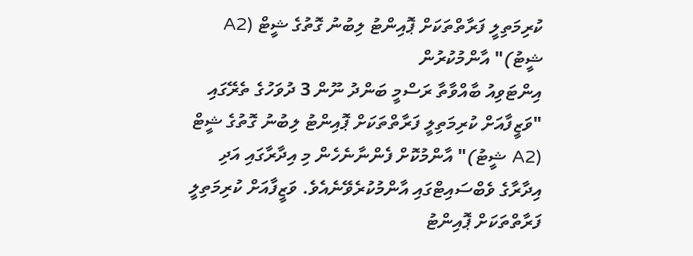ކުރިމަތިލީ ފަރާތްތަކަށް ޕޮއިންޓު ލިބުނު ގޮތުގެ ޝީޓް (A2 ޝީޓު)" އާންމުކުރުން
އިންޓަވިއު ބާއްވާތާ ރަސްމީ ބަންދު ނޫން 3 ދުވަހުގެ ތެރޭގައި "ވަޒީފާއަށް ކުރިމަތިލީ ފަރާތްތަކަށް ޕޮއިންޓު ލިބުނު ގޮތުގެ ޝީޓް (A2 ޝީޓު)" އާންމުކޮށް ފެންނާނެހެން މި އިދާރާގައި އަދި އިދާރާގެ ވެބްސައިޓްގައި އާންމުކުރެވޭނެއެވެ. ވަޒީފާއަށް ކުރިމަތިލީ ފަރާތްތަކަށް ޕޮއިންޓު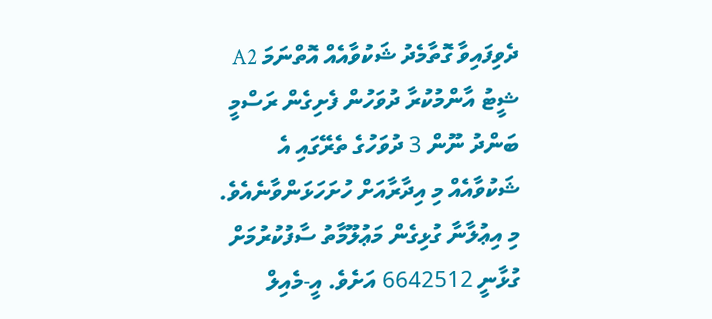ދެވިފައިވާ ގޮތާމެދު ޝަކުވާއެއް އޮތްނަމަ A2 ޝީޓު އާންމުކުރާ ދުވަހުން ފެށިގެން ރަސްމީ ބަންދު ނޫން 3 ދުވަހުގެ ތެރޭގައި އެ ޝަކުވާއެއް މި އިދާރާއަށް ހުށަހަޅަންވާނެއެވެ.
މި އިޢުލާނާ ގުޅިގެން މަޢުލޫމާތު ސާފުކުރުމަށް ގުޅާނީ 6642512 އަށެވެ. އީ-މެއިލް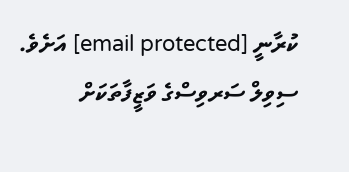ކުރާނީ [email protected] އަށެވެ.
ސިވިލް ސަރވިސްގެ ވަޒީފާތަކަށް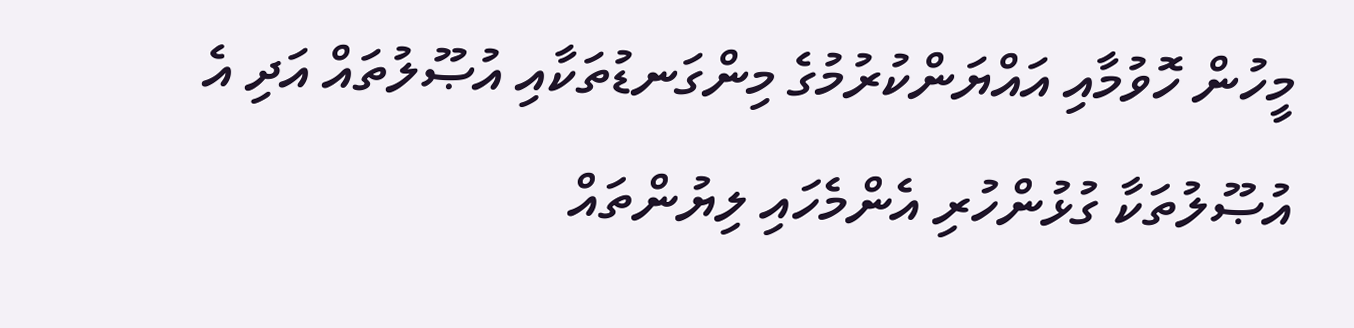މީހުން ހޮވުމާއި އައްޔަންކުރުމުގެ މިންގަނޑުތަކާއި އުޞޫލުތައް އަދި އެ އުޞޫލުތަކާ ގުޅުންހުރި އެންމެހައި ލިޔުންތައް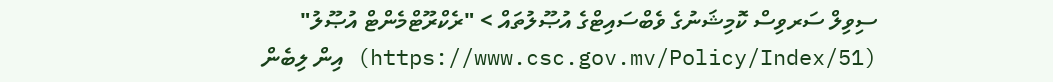ސިވިލް ސަރވިސް ކޮމިޝަނުގެ ވެބްސައިޓްގެ އުޞޫލުތައް > "ރެކްރޫޓްމެންޓް އުޞޫލު" (https://www.csc.gov.mv/Policy/Index/51) އިން ލިބެން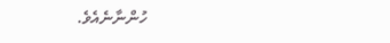ހުންނާނެއެވެ.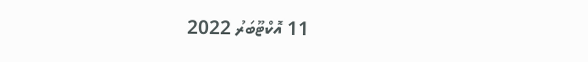11 އޮކްޓޫބަރު 2022